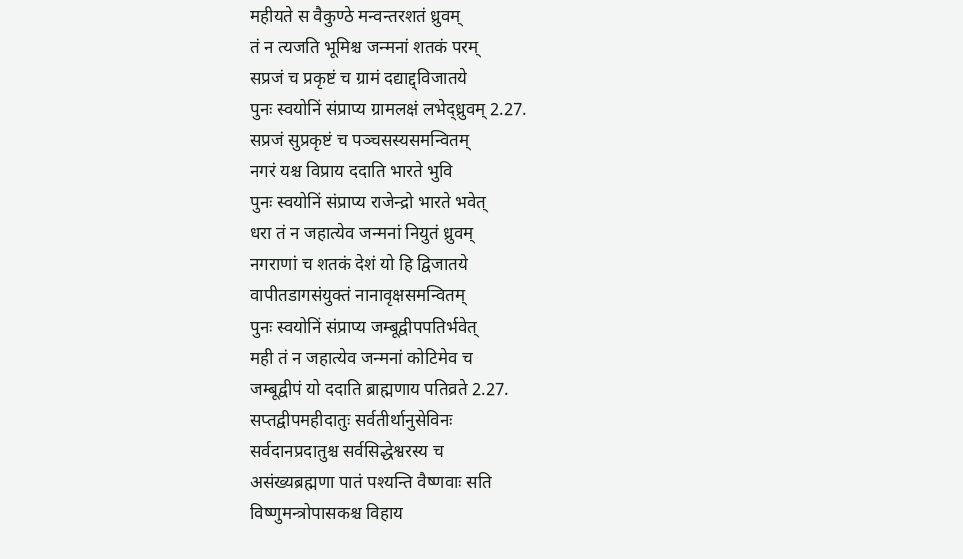महीयते स वैकुण्ठे मन्वन्तरशतं ध्रुवम्
तं न त्यजति भूमिश्च जन्मनां शतकं परम्
सप्रजं च प्रकृष्टं च ग्रामं दद्याद्द्विजातये
पुनः स्वयोनिं संप्राप्य ग्रामलक्षं लभेद्ध्रुवम् 2.27.
सप्रजं सुप्रकृष्टं च पञ्चसस्यसमन्वितम्
नगरं यश्च विप्राय ददाति भारते भुवि
पुनः स्वयोनिं संप्राप्य राजेन्द्रो भारते भवेत्
धरा तं न जहात्येव जन्मनां नियुतं ध्रुवम्
नगराणां च शतकं देशं यो हि द्विजातये
वापीतडागसंयुक्तं नानावृक्षसमन्वितम्
पुनः स्वयोनिं संप्राप्य जम्बूद्वीपपतिर्भवेत्
मही तं न जहात्येव जन्मनां कोटिमेव च
जम्बूद्वीपं यो ददाति ब्राह्मणाय पतिव्रते 2.27.
सप्तद्वीपमहीदातुः सर्वतीर्थानुसेविनः
सर्वदानप्रदातुश्च सर्वसिद्धेश्वरस्य च
असंख्यब्रह्मणा पातं पश्यन्ति वैष्णवाः सति
विष्णुमन्त्रोपासकश्च विहाय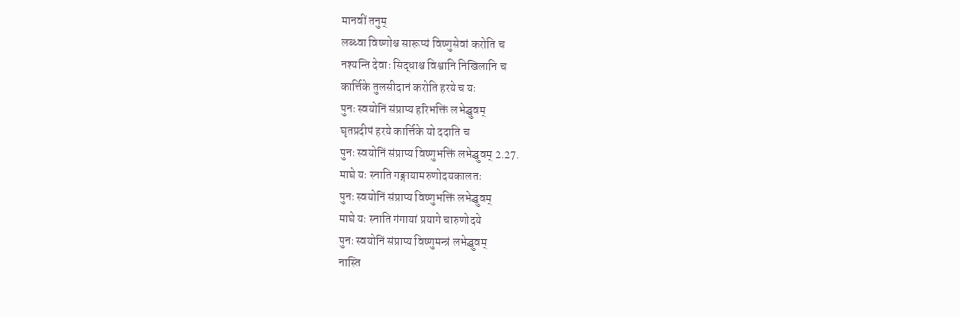मानवीं तनुम्
लब्ध्वा विष्णोश्च सारूप्यं विष्णुसेवां करोति च
नश्यन्ति देवाः सिद्धाश्च विश्वानि निखिलानि च
कार्त्तिके तुलसीदानं करोति हरये च यः
पुनः स्वयोनिं संप्राप्य हरिभक्तिं लभेद्ध्रुवम्
घृतप्रदीपं हरये कार्त्तिके यो ददाति च
पुनः स्वयोनिं संप्राप्य विष्णुभक्तिं लभेद्ध्रुवम् 2.27.
माघे यः स्नाति गङ्गायामरुणोदयकालतः
पुनः स्वयोनिं संप्राप्य विष्णुभक्तिं लभेद्ध्रुवम्
माघे यः स्नाति गंगायां प्रयागे चारुणोदये
पुनः स्वयोनिं संप्राप्य विष्णुमन्त्रं लभेद्ध्रुवम्
नास्ति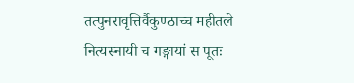तत्पुनरावृत्तिर्वैकुण्ठाच्च महीतले
नित्यस्नायी च गङ्गायां स पूतः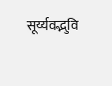सूर्य्यवद्भुवि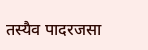तस्यैव पादरजसा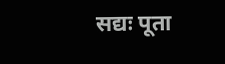सद्यः पूता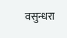वसुन्धरा